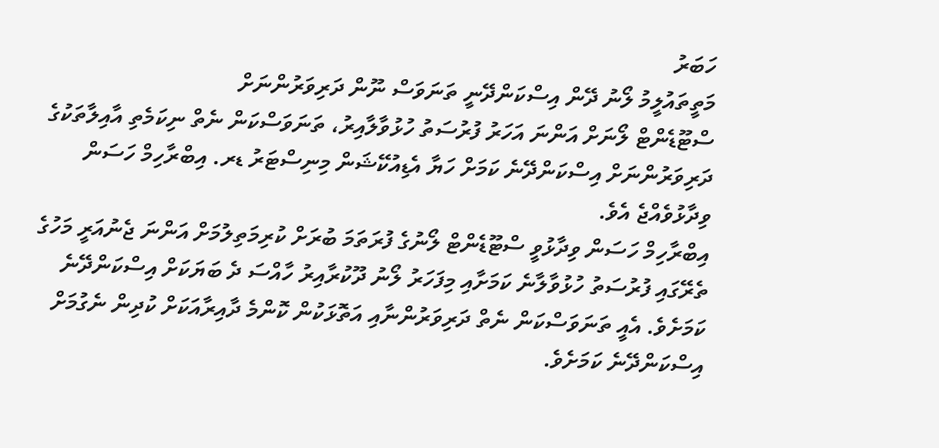ހަބަރު
މަތީތައުލީމު ލޯނު ދޭން އިސްކަންދޭނީ ތަނަވަސް ނޫން ދަރިވަރުންނަށް
ސްޓޫޑެންޓް ލޯނަށް އަންނަ އަހަރު ފުރުސަތު ހުޅުވާލާއިރު، ތަނަވަސްކަން ނެތް ނިކަމެތި އާއިލާތަކުގެ ދަރިވަރުންނަށް އިސްކަންދޭނެ ކަމަށް ހަޔާ އެޑިއުކޭޝަން މިނިސްޓަރު ޑރ. އިބްރާހިމް ހަސަން ވިދާޅުވެއްޖެ އެވެ.
އިބްރާހިމް ހަސަން ވިދާޅުވީ ސްޓޫޑެންޓް ލޯނުގެ ފުރަތަމަ ބުރަށް ކުރިމަތިލުމަށް އަންނަ ޖެނުއަރީ މަހުގެ ތެރޭގައި ފުރުސަތު ހުޅުވާލާނެ ކަމަށާއި މިފަހަރު ލޯނު ދޫކުރާއިރު ހާއްސަ ދެ ބަޔަކަށް އިސްކަންދޭނެ ކަމަށެވެ. އެއީ ތަނަވަސްކަން ނެތް ދަރިވަރުންނާއި އަތޮޅަކުން ކޮންމެ ދާއިރާއަކަށް ކުދިން ނެގުމަށް އިސްކަންދޭނެ ކަމަށެވެ.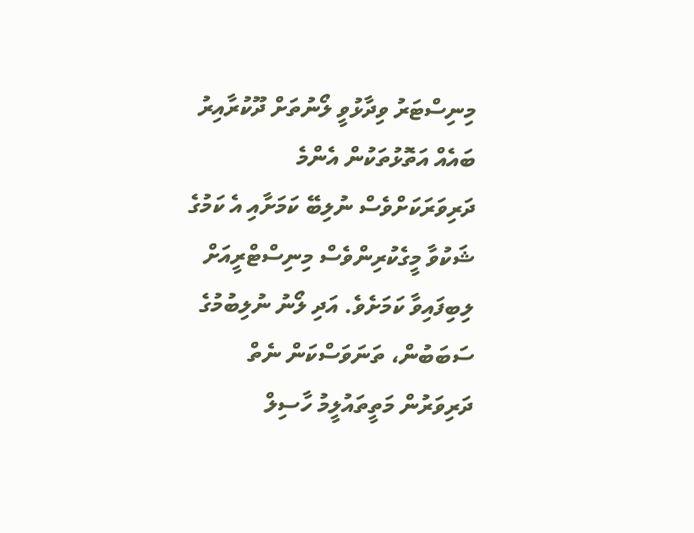މިނިސްޓަރު ވިދާޅުވީ ލޯނުތަށް ދޫކުރާއިރު ބައެއް އަތޮޅުތަކުން އެންމެ ދަރިވަރަކަށްވެސް ނުލިބޭ ކަމަށާއި އެ ކަމުގެ ޝަކުވާ މީގެކުރިންވެސް މިނިސްޓްރީއަށް ލިބިފައިވާ ކަމަށެވެ. އަދި ލޯނު ނުލިބުމުގެ ސަބަބުން، ތަނަވަސްކަން ނެތް ދަރިވަރުން މަތީތައުލީމު ހާސިލް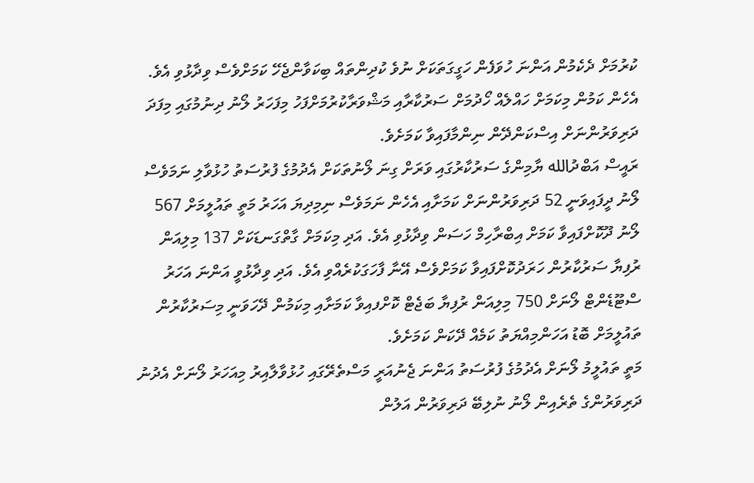ކުރުމަށް ދެކެމުން އަންނަ ހުވަފެން ހަގީގަތަކަށް ނުވެ ކުދިންތައް ބިކަވާންޖެހޭ ކަމަށްވެސް ވިދާޅުވި އެވެ. އެހެން ކަމުން މިކަމަށް ހައްލެއް ހޯދުމަށް ސަރުކާރާއި މަޝްވަރާކުރުމަށްފަހު މިފަހަރު ލޯނު ދިނުމުގައި މިފަދަ ދަރިވަރުންނަށް އިސްކަންދޭން ނިންމާފައިވާ ކަމަށެވެ.
ރައީސް އަބްދުالله ޔާމިންގެ ސަރުކާރުގައި ވަރަށް ގިނަ ލޯނުތަކަށް އެދުމުގެ ފުރުސަތު ހުޅުވާލި ނަމަވެސް ލޯނު ދީފައިވަނީ 52 ދަރިވަރުންނަށް ކަމަށާއި އެހެން ނަމަވެސް ނިމިދިޔަ އަހަރު މަތީ ތައުލީމަށް 567 ލޯނު ދޫކޮށްފައިވާ ކަމަށް އިބްރާހިމް ހަސަން ވިދާޅުވި އެވެ. އަދި މިކަމަށް ގާތްގަނޑަކަށް 137 މިލިއަން ރުފިޔާ ސަރުކާރުން ހަރަދުކޮށްފައިވާ ކަމަށްވެސް އޭނާ ފާހަގަކުރެއްވި އެވެ. އަދި ވިދާޅުވީ އަންނަ އަހަރު ސްޓޫޑެންޓް ލޯނަށް 750 މިލިއަން ރުފިޔާ ބަޖެޓް ކޮށްފއިވާ ކަމަށާއި މިކަމުން ދޭހަވަނީ މިސަރުކާރުން ތައުލީމަށް ބޮޑު އަހަންމިއްޔަތު ކަމެއް ދޭކަން ކަމަށެވެ.
މަތީ ތައުލީމު ލޯނަށް އެދުމުގެ ފުރުސަތު އަންނަ ޖެނުއަރީ މަސްތެރޭގައި ހުޅުވާލާއިރު މިއަހަރު ލޯނަށް އެދުނު ދަރިވަރުންގެ ތެރެއިން ލޯނު ނުލިބޭ ދަރިވަރުން އަލުން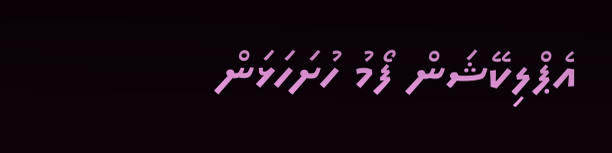އެޕްލިކޭޝަން ފޯމު ހުށަހަޅަން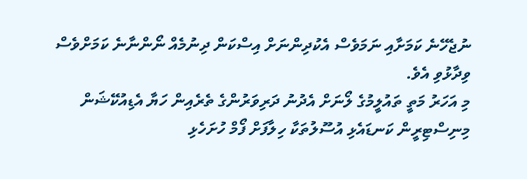ނުޖެހޭނެ ކަމަށާއި ނަމަވެސް އެކުދިންނަށް އިސްކަން ދިނުމެއް ނޯންނާނެ ކަމަށްވެސް ވިދާޅުވި އެވެ.
މި އަހަރު މަތީ ތައުލީމުގެ ލޯނަށް އެދުނު ދަރިވަރުންގެ ތެރެއިން ހަޔާ އެޑިއުކޭޝަން މިނިސްޓިރީން ކަނޑައެޅި އުސޫލުތަކާ ހިލާފަށް ފޯމް ހުށަހެޅި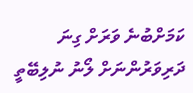ކަމަށްބުނެ ވަރަށް ގިނަ ދަރިވަރުންނަށް ލޯނު ނުލިބޭތީ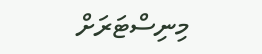މިނިސްޓަރަށް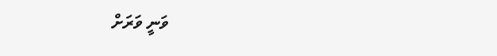ވަނީ ވަރަށް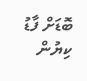ބޮޑަށް ފާޑު ކިޔުން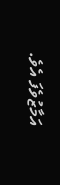އަމާޒުވެފަ އެވެ.